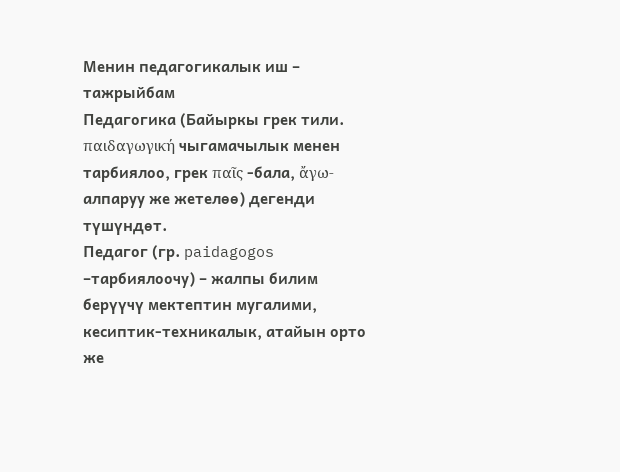Менин педагогикалык иш – тажрыйбам
Педагогика (Байыркы грек тили. παιδαγωγική чыгамачылык менен тарбиялоо, грек παῖς -бала, ἄγω-алпаруу же жетелөө) дегенди түшүндөт.
Педагог (гр. paidagogos –тарбиялоочу) – жалпы билим берүүчү мектептин мугалими, кесиптик-техникалык, атайын орто же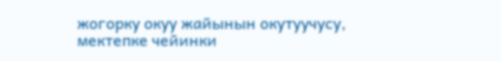жогорку окуу жайынын окутуучусу, мектепке чейинки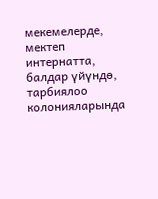мекемелерде, мектеп интернатта, балдар үйүндө, тарбиялоо колонияларында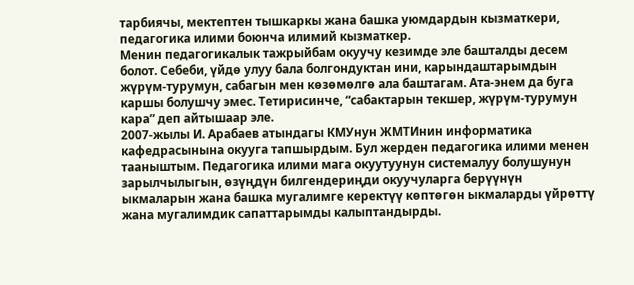тарбиячы, мектептен тышкаркы жана башка уюмдардын кызматкери, педагогика илими боюнча илимий кызматкер.
Менин педагогикалык тажрыйбам окуучу кезимде эле башталды десем болот. Себеби, үйдө улуу бала болгондуктан ини, карындаштарымдын жүрүм-турумун, сабагын мен көзөмөлгө ала баштагам. Ата-энем да буга каршы болушчу эмес. Тетирисинче, “сабактарын текшер, жүрүм-турумун кара” деп айтышаар эле.
2007-жылы И. Арабаев атындагы КМУнун ЖМТИнин информатика кафедрасынына окууга тапшырдым. Бул жерден педагогика илими менен тааныштым. Педагогика илими мага окуутуунун системалуу болушунун зарылчылыгын, өзүңдүн билгендериңди окуучуларга берүүнүн ыкмаларын жана башка мугалимге керектүү көптөгөн ыкмаларды үйрөттү жана мугалимдик сапаттарымды калыптандырды.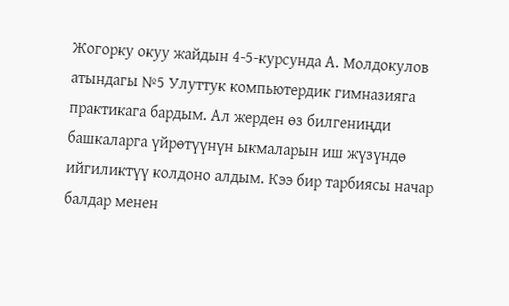Жогорку окуу жайдын 4-5-курсунда А. Молдокулов атындагы №5 Улуттук компьютердик гимназияга практикага бардым. Ал жерден өз билгениңди башкаларга үйрөтүүнүн ыкмаларын иш жүзүндө ийгиликтүү колдоно алдым. Кээ бир тарбиясы начар балдар менен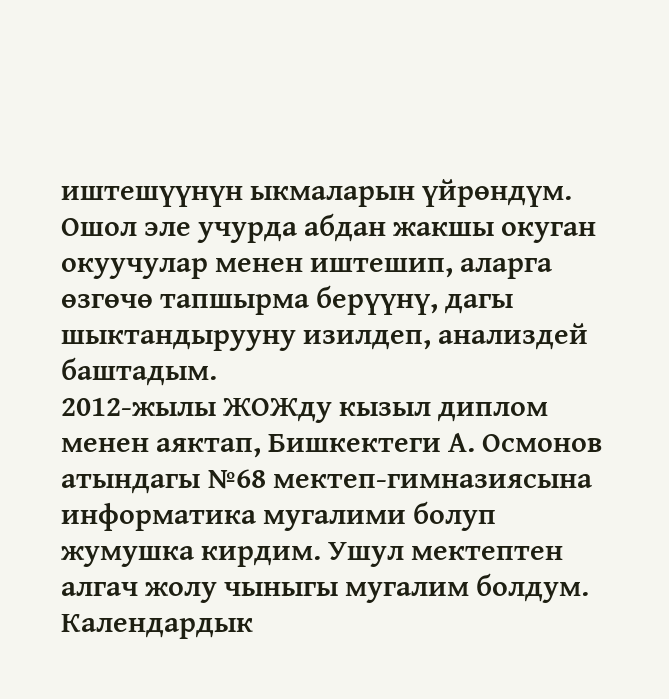иштешүүнүн ыкмаларын үйрөндүм. Ошол эле учурда абдан жакшы окуган окуучулар менен иштешип, аларга өзгөчө тапшырма берүүнү, дагы шыктандырууну изилдеп, анализдей баштадым.
2012-жылы ЖОЖду кызыл диплом менен аяктап, Бишкектеги А. Осмонов атындагы №68 мектеп-гимназиясына информатика мугалими болуп жумушка кирдим. Ушул мектептен алгач жолу чыныгы мугалим болдум. Календардык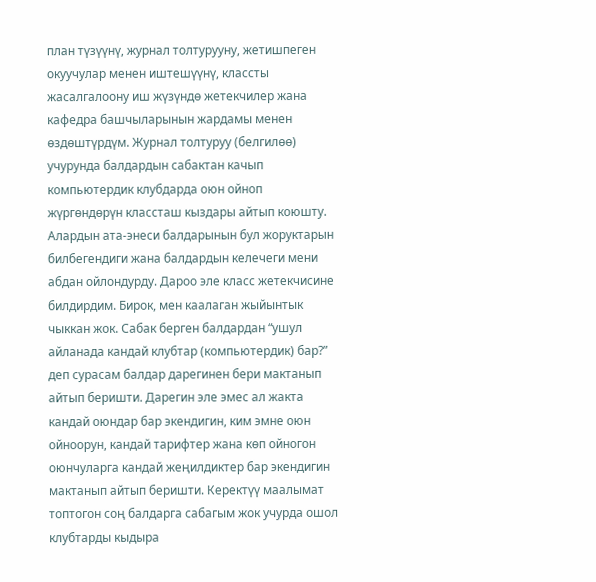план түзүүнү, журнал толтурууну, жетишпеген окуучулар менен иштешүүнү, классты жасалгалоону иш жүзүндө жетекчилер жана кафедра башчыларынын жардамы менен өздөштүрдүм. Журнал толтуруу (белгилөө) учурунда балдардын сабактан качып компьютердик клубдарда оюн ойноп жүргөндөрүн классташ кыздары айтып коюшту. Алардын ата-энеси балдарынын бул жоруктарын билбегендиги жана балдардын келечеги мени абдан ойлондурду. Дароо эле класс жетекчисине билдирдим. Бирок, мен каалаган жыйынтык чыккан жок. Сабак берген балдардан “ушул айланада кандай клубтар (компьютердик) бар?” деп сурасам балдар дарегинен бери мактанып айтып беришти. Дарегин эле эмес ал жакта кандай оюндар бар экендигин, ким эмне оюн ойноорун, кандай тарифтер жана көп ойногон оюнчуларга кандай жеңилдиктер бар экендигин мактанып айтып беришти. Керектүү маалымат топтогон соң балдарга сабагым жок учурда ошол клубтарды кыдыра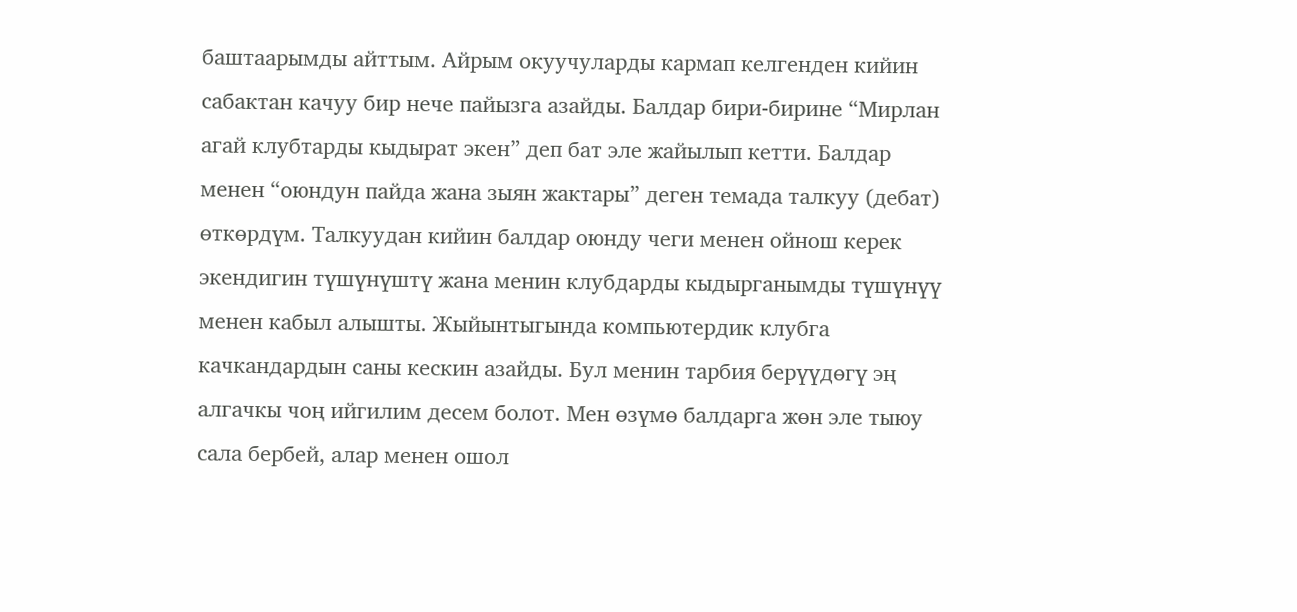баштаарымды айттым. Айрым окуучуларды кармап келгенден кийин сабактан качуу бир нече пайызга азайды. Балдар бири-бирине “Мирлан агай клубтарды кыдырат экен” деп бат эле жайылып кетти. Балдар менен “оюндун пайда жана зыян жактары” деген темада талкуу (дебат) өткөрдүм. Талкуудан кийин балдар оюнду чеги менен ойнош керек экендигин түшүнүштү жана менин клубдарды кыдырганымды түшүнүү менен кабыл алышты. Жыйынтыгында компьютердик клубга качкандардын саны кескин азайды. Бул менин тарбия берүүдөгү эң алгачкы чоң ийгилим десем болот. Мен өзүмө балдарга жөн эле тыюу сала бербей, алар менен ошол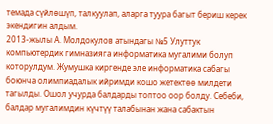темада сүйлөшүп, талкуулап, аларга туура багыт бериш керек экендигин алдым.
2013-жылы А. Молдокулов атындагы №5 Улуттук компьютердик гимназияга информатика мугалими болуп которулдум. Жумушка киргенде эле информатика сабагы боюнча олимпиадалык ийримди кошо жетектөө милдети тагылды. Ошол учурда балдарды топтоо оор болду. Себеби, балдар мугалимдин күчтүү талабынан жана сабактын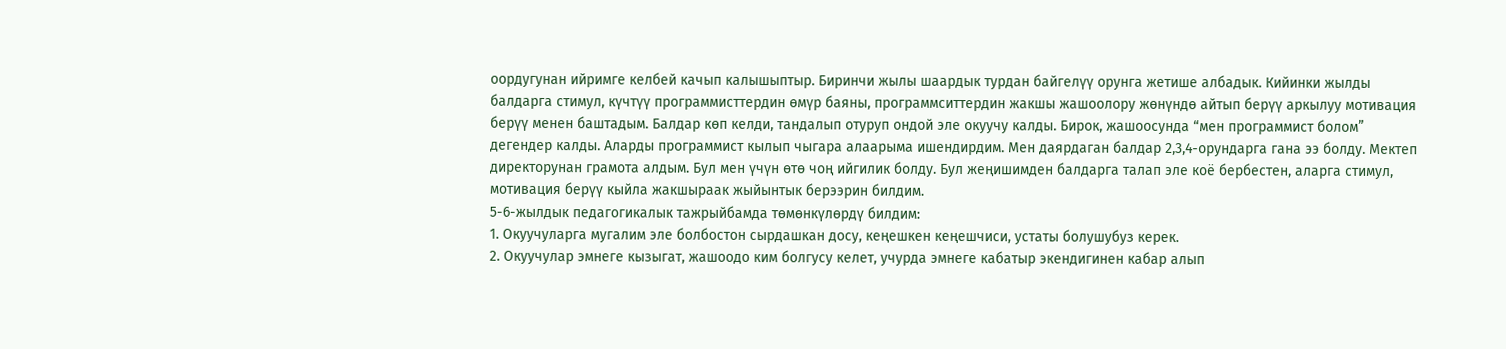оордугунан ийримге келбей качып калышыптыр. Биринчи жылы шаардык турдан байгелүү орунга жетише албадык. Кийинки жылды балдарга стимул, күчтүү программисттердин өмүр баяны, программситтердин жакшы жашоолору жөнүндө айтып берүү аркылуу мотивация берүү менен баштадым. Балдар көп келди, тандалып отуруп ондой эле окуучу калды. Бирок, жашоосунда “мен программист болом” дегендер калды. Аларды программист кылып чыгара алаарыма ишендирдим. Мен даярдаган балдар 2,3,4-орундарга гана ээ болду. Мектеп директорунан грамота алдым. Бул мен үчүн өтө чоң ийгилик болду. Бул жеңишимден балдарга талап эле коё бербестен, аларга стимул, мотивация берүү кыйла жакшыраак жыйынтык берээрин билдим.
5-6-жылдык педагогикалык тажрыйбамда төмөнкүлөрдү билдим:
1. Окуучуларга мугалим эле болбостон сырдашкан досу, кеңешкен кеңешчиси, устаты болушубуз керек.
2. Окуучулар эмнеге кызыгат, жашоодо ким болгусу келет, учурда эмнеге кабатыр экендигинен кабар алып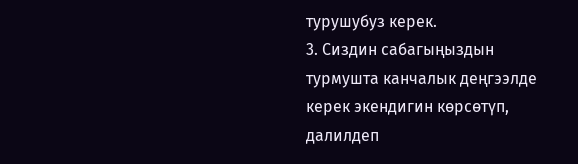турушубуз керек.
3. Сиздин сабагыңыздын турмушта канчалык деңгээлде керек экендигин көрсөтүп, далилдеп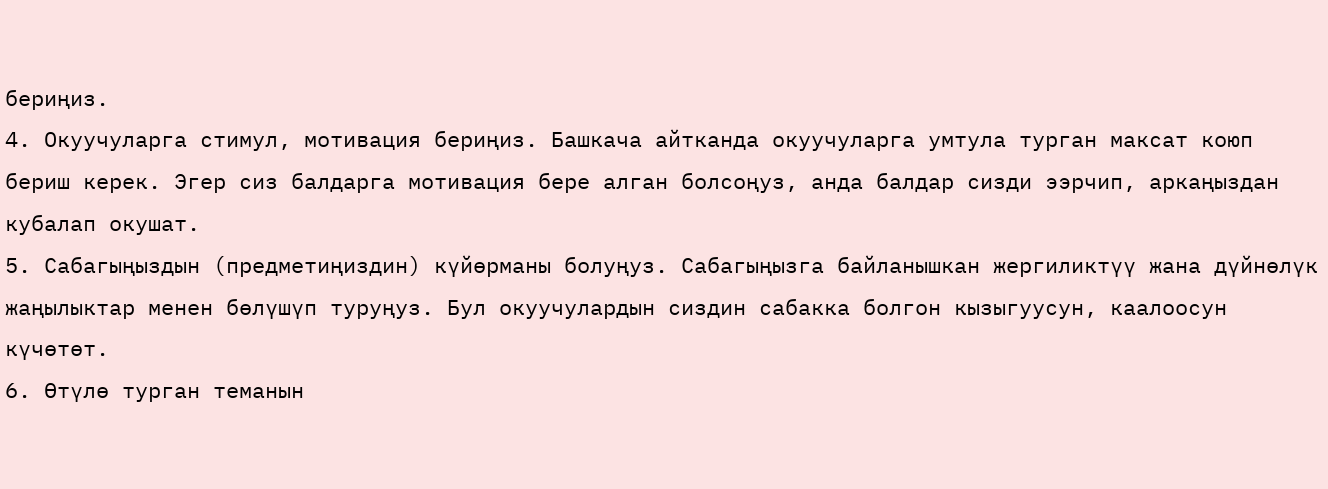бериңиз.
4. Окуучуларга стимул, мотивация бериңиз. Башкача айтканда окуучуларга умтула турган максат коюп бериш керек. Эгер сиз балдарга мотивация бере алган болсоңуз, анда балдар сизди ээрчип, аркаңыздан кубалап окушат.
5. Сабагыңыздын (предметиңиздин) күйөрманы болуңуз. Сабагыңызга байланышкан жергиликтүү жана дүйнөлүк жаңылыктар менен бөлүшүп туруңуз. Бул окуучулардын сиздин сабакка болгон кызыгуусун, каалоосун күчөтөт.
6. Өтүлө турган теманын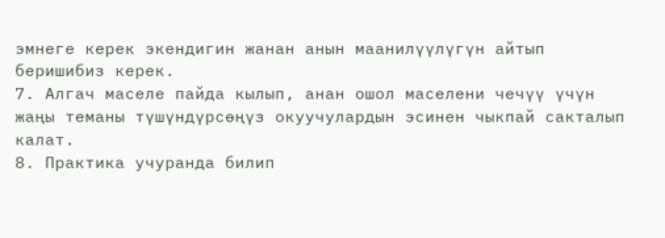эмнеге керек экендигин жанан анын маанилүүлүгүн айтып беришибиз керек.
7. Алгач маселе пайда кылып, анан ошол маселени чечүү үчүн жаңы теманы түшүндүрсөңүз окуучулардын эсинен чыкпай сакталып калат.
8. Практика учуранда билип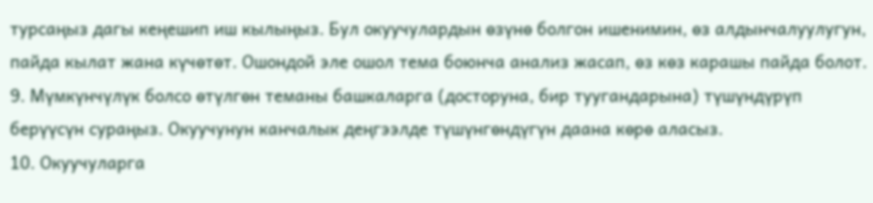турсаңыз дагы кеңешип иш кылыңыз. Бул окуучулардын өзүнө болгон ишенимин, өз алдынчалуулугун, пайда кылат жана күчөтөт. Ошондой эле ошол тема боюнча анализ жасап, өз көз карашы пайда болот.
9. Мүмкүнчүлүк болсо өтүлгөн теманы башкаларга (досторуна, бир туугандарына) түшүндүрүп берүүсүн сураңыз. Окуучунун канчалык деңгээлде түшүнгөндүгүн даана көрө аласыз.
10. Окуучуларга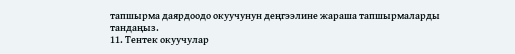тапшырма даярдоодо окуучунун деңгээлине жараша тапшырмаларды тандаңыз.
11. Тентек окуучулар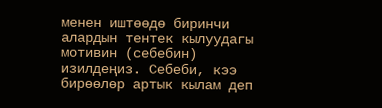менен иштөөдө биринчи алардын тентек кылуудагы мотивин (себебин) изилдеңиз. Себеби, кээ бирөөлөр артык кылам деп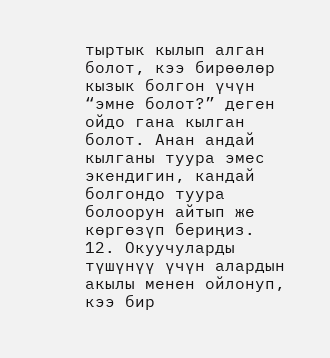тыртык кылып алган болот, кээ бирөөлөр кызык болгон үчүн “эмне болот?” деген ойдо гана кылган болот. Анан андай кылганы туура эмес экендигин, кандай болгондо туура болоорун айтып же көргөзүп бериңиз.
12. Окуучуларды түшүнүү үчүн алардын акылы менен ойлонуп, кээ бир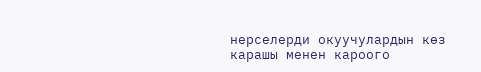нерселерди окуучулардын көз карашы менен кароого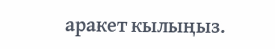аракет кылыңыз.